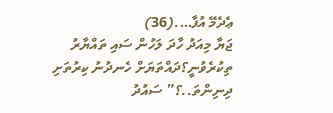ޢެދެމޭ އުފާ….(36)
ޖަޔާ މިއަދު ހާދަ ލަހުން ސައި ތައްޔާރު ތިކުރެވުނީ؟ދައްތަޔަށް ހެނދުނު ކިރުތަށި ދިނިންތަ..؟” ސައުދު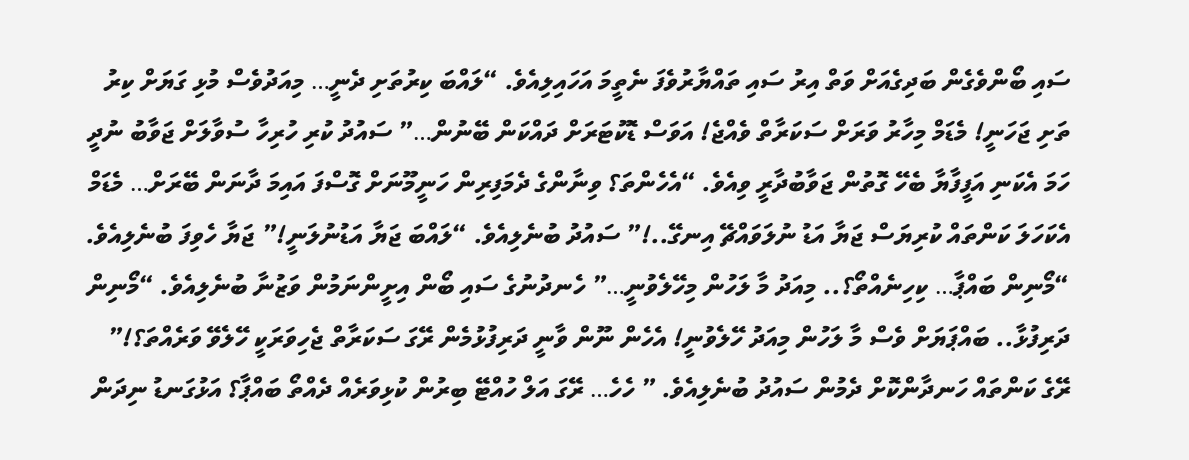ސައި ބޯންވެގެން ބަދިގެއަށް ވަތް އިރު ސައި ތައްޔާރުވެފަ ނެތީމަ އަހައިލިއެވެ. “ލައްބަ ކިރުތަށި ދެނީ… މިއަދުވެސް މުޅި ގަޔަށް ކިރު ތަށި ޖަހަނީ! މެޑަމް މިހާރު ވަރަށް ސަކަރާތް ވެއްޖެ! އަވަސް ޑޮކުޓަރަށް ދައްކަން ބޭނުން…” ސައުދު ކުރި ހުރިހާ ސުވާލަށް ޖަވާބު ނުދީ ހަމަ އެކަނި އަފީފާޔާ ބެހޭ ގޮތުން ޖަވާބުދާރީ ވިއެވެ. “އެހެންތަ؟ ވިނާންގެ ދެމަފިރިން ހަނީމޫނަށް ގޮސްފަ އައިމަ ދާނަން ބޭރަށް… މެޑަމް އެކަހަލަ ކަންތައް ކުރިޔަސް ޖަޔާ އަޑު ނުލަވައްޗޭ އިނގޭ..!” ސައުދު ބުނެލިއެވެ. “ލައްބަ ޖަޔާ އަޑުނުލަނީ!” ޖަޔާ ހެވިފަ ބުނެލިއެވެ. “މޯނިން ބައްޕާ… ކިހިނެއްތޯ؟.. މިއަދު މާ ލަހުން މިހޭލެވުނީ…” ހެނދުނުގެ ސައި ބޯން އިށީންނަމުން ވަޒުނާ ބުނެލިއެވެ. “މޯނިން ދަރިފުޅާ.. ބައްޕަޔަށް ވެސް މާ ލަހުން މިއަދު ހޭލެވުނީ! އެހެން ނޫން ވާނީ ދަރިފުޅުމެން ރޭގަ ސަކަރާތް ޖެހިވަރަކީ ހޭލެވޭ ވަރެއްތަ؟!” ރޭގެ ކަންތައް ހަނދާންކޮށް ދެމުން ސައުދު ބުނެލިއެވެ. ” ހެހެ… ރޭގަ އަލް ހުއްޓޭ ބިރުން ކުޅިވަރެއް ދެއްތޯ ބައްޕާ؟ އަޅުގަނޑު ނިދަން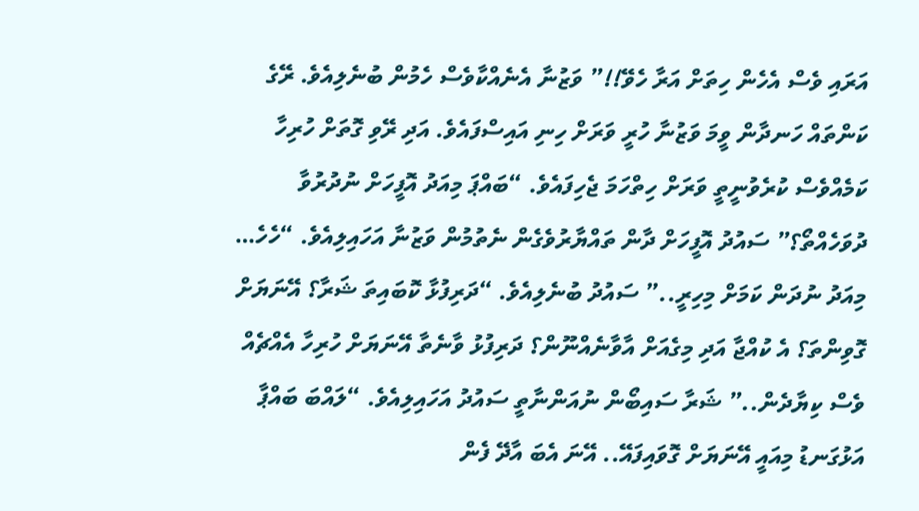އަރައި ވެސް އެހެން ހިތަށް އަރާ ހެވޭ!!” ވަޒުނާ އެނެއްކާވެސް ހެމުން ބުނެލިއެވެ. ރޭގެ ކަންތައް ހަނދާން ވީމަ ވަޒުނާ ހުރީ ވަރަށް ހިނި އައިސްފައެވެ. އަދި ރޭވި ގޮތަށް ހުރިހާ ކަމެއްވެސް ކުރެވުނީތީ ވަރަށް ހިތްހަމަ ޖެހިފައެވެ. “ބައްޕަ މިއަދު އޮފީހަށް ނުދުރުވާ ދުވަހެއްތޯ؟” ސައުދު އޮފީހަށް ދާން ތައްޔާރުވެގެން ނެތުމުން ވަޒުނާ އަހައިލިއެވެ. “ހެހެ… މިއަދު ނުދަން ކަމަށް މިހިރީ..” ސައުދު ބުނެލިއެވެ. “ދަރިފުޅާ ކޮބައިތަ ޝަރާ؟ އޭނަޔަށް ގޮވިންތަ؟ އެ ކުއްޖާ އަދި މިގެއަށް އާވާނެއްނޫން؟ ދަރިފުޅު ވާނެތާ އޭނަޔަށް ހުރިހާ އެއްޗެއް ވެސް ކިޔާދެން..” ޝަރާ ސައިބޯން ނުއަންނާތީ ސައުދު އަހައިލިއެވެ. “ލައްބަ ބައްޕާ އަޅުގަނޑު މިއައީ އޭނަޔަށް ގޮވައިފައޭ.. އޭނަ އެބަ އާދޭ ފެން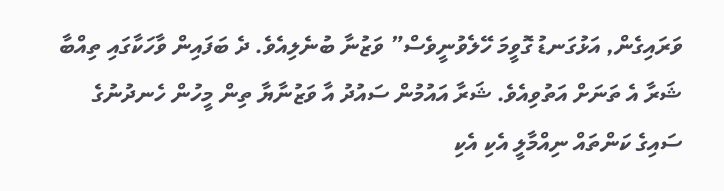ވަރައިގެން, އަޅުގަނޑު ގޮވީމަ ހޭލެވުނީވެސް” ވަޒުނާ ބުނެލިއެވެ. ދެ ބަފައިން ވާހަކާގައި ތިއްބާ ޝަރާ އެ ތަނަށް އަތުވިއެވެ. ޝަރާ އައުމުން ސައުދު އާ ވަޒުނާޔާ ތިން މީހުން ހެނދުނުގެ ސައިގެ ކަންތައް ނިއްމާލީ އެކި އެކި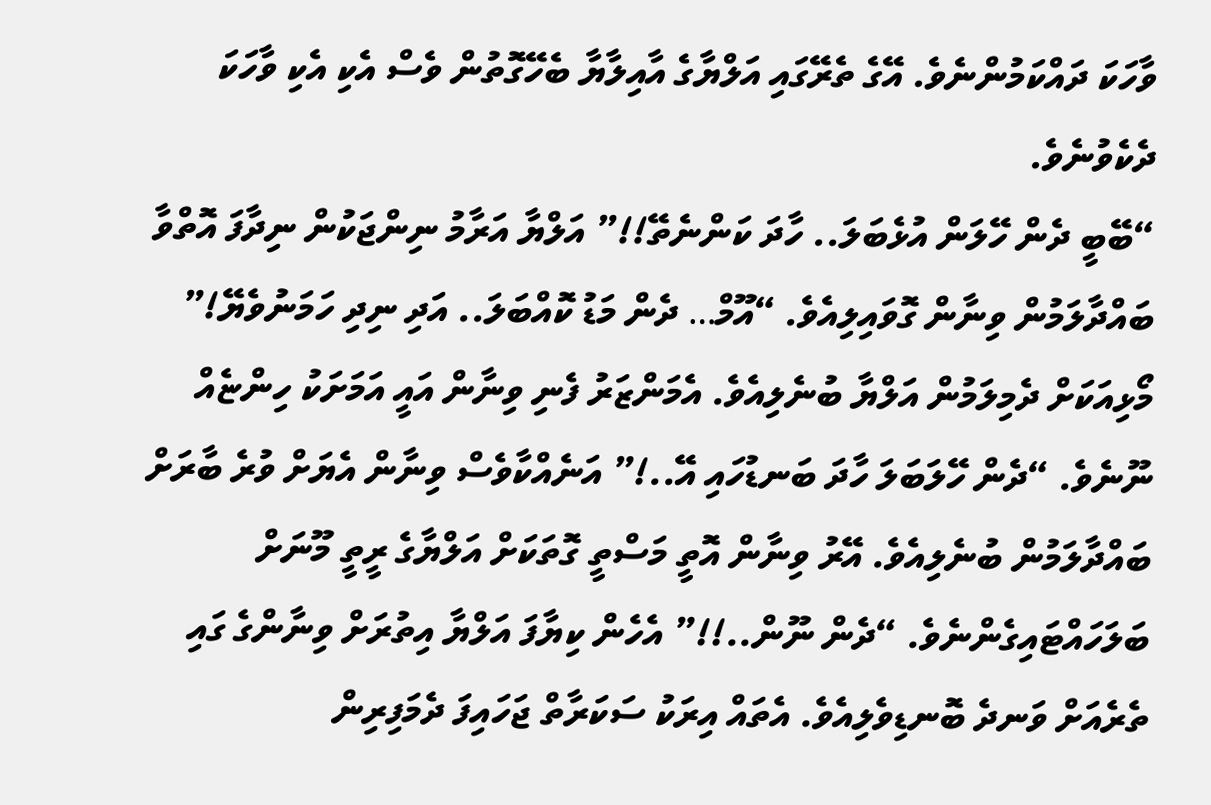ވާހަކަ ދައްކަމުންނެވެ. އޭގެ ތެރޭގައި އަލްޔާގެ އާއިލާޔާ ބެހޭގޮތުން ވެސް އެކި އެކި ވާހަކަ ދެކެވުނެވެ.
“ބޭބީ ދެން ހޭލަން އުޅެބަލަ.. ހާދަ ކަންނެތޭ!!” އަލްޔާ އަރާމު ނިންޖަކުން ނިދާފަ އޮތްވާ ބައްދާލަމުން ވިނާން ގޮވައިލިއެވެ. “އޫމް… ދެން މަޑު ކޮއްބަލަ.. އަދި ނިދި ހަމަނުވެޔޭ!” މޯޅިއަކަށް ދެމިލަމުން އަލްޔާ ބުނެލިއެވެ. އެމަންޒަރު ފެނި ވިނާން އައީ އަމަށަކު ހިންޏެއް ނޫނެވެ. “ދެން ހޭލަބަލަ ހާދަ ބަނޑުހައި އޭ..!” އަނެއްކާވެސް ވިނާން އެޔަށް ވުރެ ބާރަށް ބައްދާލަމުން ބުނެލިއެވެ. އޭރު ވިނާން އޮތީ މަސްތީ ގޮތަކަށް އަލްޔާގެ ރީތީ މޫނަށް ބަލަހައްޓައިގެންނެވެ. “ދެން ނޫން..!!” އެހެން ކިޔާފަ އަލްޔާ އިތުރަށް ވިނާންގެ ގައި ތެރެއަށް ވަނދެ ބޮނޑިވެލިއެވެ. އެތައް އިރަކު ސަކަރާތް ޖަހައިފަ ދެމަފިރިން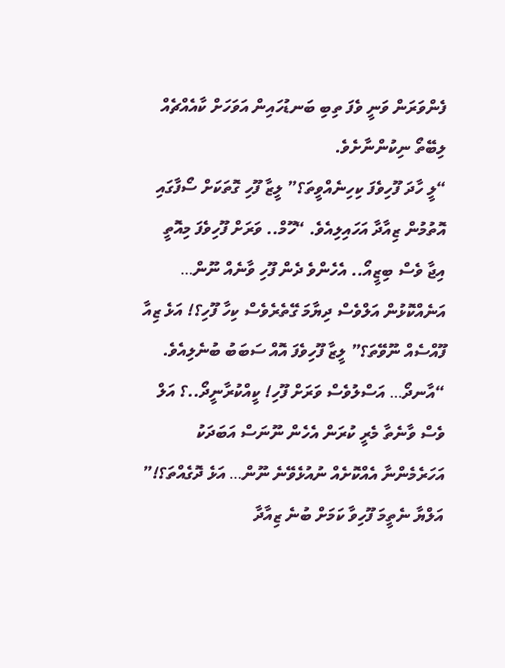ފެންވަރަން ވަނީ ވެފަ ތިބި ބަނޑުހައިން އަވަހަށް ކާއެއްޗެއް ލިބޭތޯ ނިކުންނާށެވެ.
“ލީ ހާދަ ފޫހިވެފަ ކިހިނެއްވީތަ؟” ލީޒާ ފޫހި ގޮތަކަށް ސޯފާގައި އޮތުމުން ޒިއާދާ އަހައިލިއެވެ. “ހޫމް.. ވަރަށް ފޫހިވެފަ މިއޮތީ އިޖާ ވެސް ބިޒީއޯ.. އެހެންވެ ދެން ފޫހި ވާނެއް ނޫން… އަނެއްކޮޅުން އަލްވެސް ދިޔާމަ ގޭތެރެވެސް ކިހާ ފޫހި؟! އަޅެ ޒިއާ ފޫއްސެއް ނޫވޭތަ؟” ލީޒާ ފޫހިވެފަ އޮއް ސަބަބު ބުނެލިއެވެ. “އާނދޯ… އަސްލުވެސް ވަރަށް ފޫހި! ކީއްކުރާނީދޯ..؟ އަލް ވެސް ވާނެތާ މެރީ ކުރަން އެހެން ނޫނަސް އަބަދަކު އަހަރެމެންނާ އެއްކޮށެއް ނުއުޅެވޭނެ ނޫން… އަޅެ ދޮގެއްތަ؟!” އަލްޔާ ނެތީމަ ފޫހިވާ ކަމަށް ބުނެ ޒިއާދާ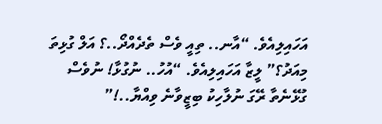އަހައިލިއެވެ. “އާނ.. ތިއީ ވެސް ތެދެއްދޯ..؟ އަލް ގުޅިތަ މިއަދު؟” ލީޒާ އަހައިލިއެވެ. “އުހު.. ނުގުޅާ! ނުވެސް ގުޅޭނެތާ ރޭގަ ނުލާހިކު ބިޒީވާނެ ވިއްޔާ..!”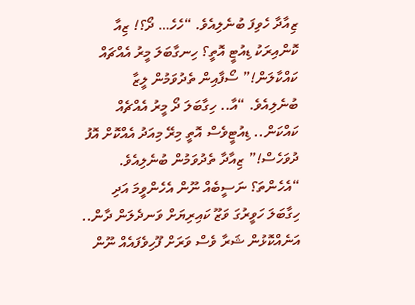ޒިއާދާ ހެވިފަ ބުނެލިއެވެ. “ހެހެ… ދޯ؟! ޒިއާ ކޮންއިރަކު ޑިއުޓީ އޮތީ؟ ހިނގާބަލަ މީރު އެއްޗައް ކައްކާލަން!” ސޯފާއިން ތެދުވަމުން ލީޒާ ބުނެލިއެވެ. “އާ.. ހިގާބަލަ ދޯ މީރު އެއްޗެއް ކައްކަން.. ޑިއުޓީވެސް އޮތީ މިރޭ މިއަދު އެއްކޮށް އޮފު ދުވަހެސް!” ޒިއާދާ ތެދުވަމުން ބުނެލިއެވެ. “އެހެންތަ؟ ނަސީބެއް ނޫން އެހެންވީމަ އަދި ހިގާބަލަ ހަވީރުގަ ވަޒޫ ކައިރިޔަށް ވަނދެލަން ދާން.. އަނެއްކޮޅުން ޝަރާ ވެސް ވަރަށް ފޫހިވެފައެއް ނޫން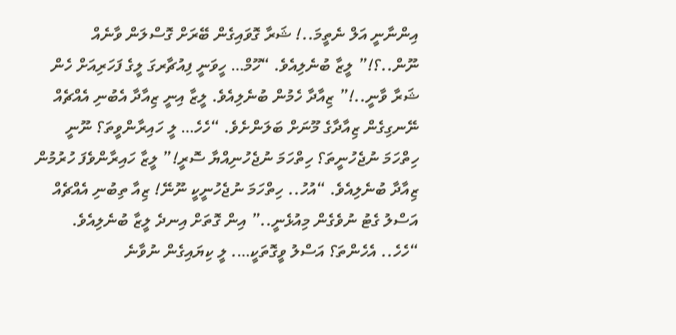އިންނާނީ އަލް ނެތީމަ..! ޝަރާ ގޮވައިގެން ބޭރަށް ގޮސްލަން ވާނެއް ނޫން..؟!” ލީޒާ ބުނެލިއެވެ. “ހޫމް… ހީވަނީ ފިއުޗާރގަ ލީގެ ފަހަރިއަށް ހެން ޝަރާ ވާނީ..!” ޒިއާދާ ހެމުން ބުނެލިއެވެ. ލީޒާ އިނީ ޒިއާދާ އެބުނި އެއްޗެއް ނޭނގިގެން ޒިއާދާގެ މޫނަށް ބަލަންށެވެ. “ހެހެ… ލީ ހައިރާންވީތަ؟ ނޫނީ ހިތްހަމަ ނުޖެހުނީތަ؟ ހިތްހަމަ ނުޖެހުނިއްޔާ ސޮރީ!” ލީޒާ ހައިރާންވެފަ ހުރުމުން ޒިއާދާ ބުނެލިއެވެ. “އުހު.. ހިތްހަމަ ނުޖެހުނީކީ ނޫނޭ! ޒިއާ ތިބުނި އެއްޗެއް އަސްލު ގެޓު ނުވެގެން މިއުޅެނީ..” އިން ގޮތަށް އިނދެ ލީޒާ ބުނެލިއެވެ. “ހެހެ.. އެހެންތަ؟ އަސްލު ވީގޮތަކީ…. ލީ ކިޔައިގެން ނުވާނެ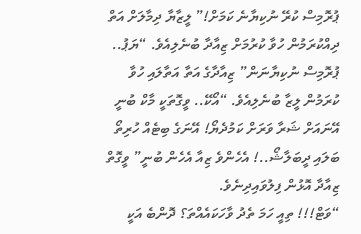ޕުރޮމިސް ކުރޭ ނުކިޔާނެ ކަމަށް!” ލީޒާޔާ ދިމާލަށް އަތް ދިއްކުރަމުން ހުވާ ކުރުމަށް ޒިއާދާ ބުނެލިއެވެ. “ޔަޕު.. ޕުރޮމިސް ނުކިޔާނަން” ޒިއާދާގެ އަތާ އަތާލައި ހުވާ ކުރަމުން ލީޒާ ބުނެލިއެވެ. “އޯކޭ.. ވީގޮތަކީ މާކް ބުނީ އޭނައަށް ޝަރާ ވަރަށް ކަމުދެޔޯ! އޭނަގެ ބިޓެއް ހުރިތޯ ބަލައި ދީބަލާޝޯ..! އެހެންވެ ޒިއާ އެހެން ބުނީ” ވީގޮތް ޒިއާދާ އޮޅުން ފިލުވައިދިނެވެ.
“ވަޓް!!! ތިއީ ހަމަ ތެދު ވާހަކައެއްތަ؟ ދޮންބެ އަކީ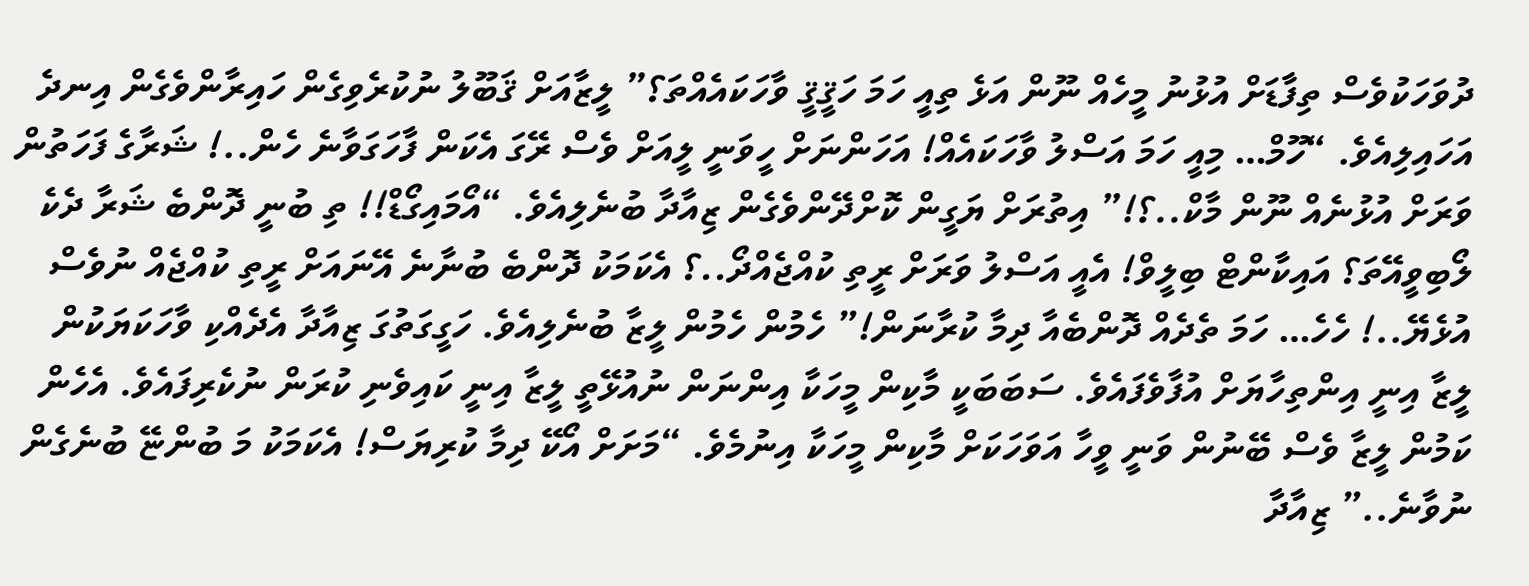ދުވަހަކުވެސް ތިފާޑަށް އުޅުނު މީހެއް ނޫން އަޅެ ތިއީ ހަމަ ހަޤީޤީ ވާހަކައެއްތަ؟” ލީޒާއަށް ޤަބޫލު ނުކުރެވިގެން ހައިރާންވެގެން އިނދެ އަހައިލިއެވެ. “ހޫމް… މިއީ ހަމަ އަސްލު ވާހަކައެއް! އަހަންނަށް ހީވަނީ ލީއަށް ވެސް ރޭގަ އެކަން ފާހަގަވާނެ ހެން..! ޝަރާގެ ފަހަތުން ވަރަށް އުޅުނެއް ނޫން މާކް..؟!” އިތުރަށް ޔަގީން ކޮށްދޭންވެގެން ޒިއާދާ ބުނެލިއެވެ. “އޯމައިގޯޑް!! ތި ބުނީ ދޮންބެ ޝަރާ ދެކެ ލޯބިވީއޭތަ؟ އައިކާންޓް ބިލީވް! އެއީ އަސްލު ވަރަށް ރީތި ކުއްޖެއްދޯ..؟ އެކަމަކު ދޮންބެ ބުނާނެ އޭނައަށް ރީތި ކުއްޖެއް ނުވެސް އުޅެޔޭ..! ހެހެ… ހަމަ ތެދެއް ދޮންބެއާ ދިމާ ކުރާނަން!” ހެމުން ހެމުން ލީޒާ ބުނެލިއެވެ. ހަގީގަތުގަ ޒިއާދާ އެދެއްކި ވާހަކަޔަކުން ލީޒާ އިނީ އިންތިހާޔަށް އުފާވެފައެވެ. ސަބަބަކީ މާކިން މީހަކާ އިންނަން ނުއުޅޭތީ ލީޒާ އިނީ ކައިވެނި ކުރަން ނުކެރިފައެވެ. އެހެން ކަމުން ލީޒާ ވެސް ބޭނުން ވަނީ ވީހާ އަވަހަކަށް މާކިން މީހަކާ އިނުމެވެ. “މަށަށް އޯކޭ ދިމާ ކުރިޔަސް! އެކަމަކު މަ ބުންޏޭ ބުނެގެން ނުވާނެ..” ޒިއާދާ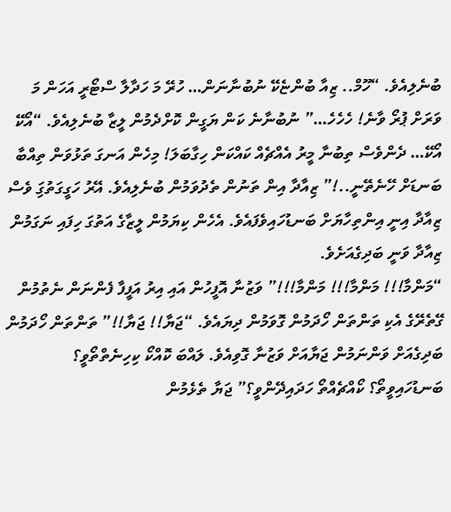ބުނެލިއެވެ. “ހޫމް.. ޒިއާ ބުންޏެކޭ ނުބުނާނަން… ހުރޭ މަ ހަދާލާ ސްޓޯރީ އަހަން މަ ވަރަށް ޕުރޯ ވާނެ! ހެހެހެ…” ނުބުނާނެ ކަން ޔަގީން ކޮށްދެމުން ލީޒާ ބުނެލިއެވެ. “އޯކޭ އޯކޭ… ދެންވެސް ތިބުނާ މީރު އެއްޗެއް ކައްކަން ހިގާބަލަ! މިހެން އަނގަ ތަޅުވަން ތިއްބާ ބަނޑަށް ހޭނެތޭނީ..!” ޒިއާދާ އިން ތަނުން ތެދުވަމުން ބުނެލިއެވެ. އޭރު ހަގީގަތުގަި ވެސް ޒިއާދާ އިނީ އިންތިހާޔަށް ބަނޑުހައިވެފައެވެ. އެހެން ކިޔަމުން ލީޒާގެ އަތުގަ ހިފައި ނަގަމުން ޒިއާދާ ވަނީ ބަދިގެއަށެވެ.
“މަންމާ!!! މަންމާ!!! މަންމާ!!!” ވަޒުނާ އޮފީހުން އައި އިރު އަފީފާ ފެންނަން ނެތުމުން ގޭތެރޭގެ އެކި ތަންތަން ހޯދަމުން ގޮވަމުން ދިޔައެވެ. “ޖަޔާ!! ޖަޔާ!!” ތަންތަން ހޯދަމުން ބަދިގެއަށް ވަންނަމުން ޖަޔާއަށް ވަޒުނާ ގޮވިއެވެ. ލައްބަ ކޮއްކޯ ކިހިނެތްތޯވީ؟ ބަނޑުހައިވީތޯ؟ ކޯއްޗެއްތޯ ހަދައިދޭންވީ؟” ޖަޔާ ތެޅެމުން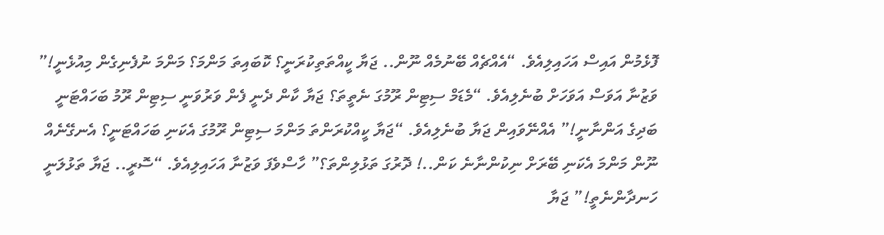ފޮޅެމުން އައިސް އަހައިލިއެވެ. “އެއްޗެއް ބޭނުމެއް ނޫން.. ޖަޔާ ކީއްތަތިކުރަނީ؟ ކޮބައިތަ މަންމަ؟ މަންމަ ނުފެނިގެން މިއުޅެނީ!” ވަޒުނާ އަވަސް އަވަހަށް ބުނެލިއެވެ. “މެޑަމް ސިޓިން ރޫމުގަ ނެތީތަ؟ ޖަޔާ ކާން ދެނީ ފެން ވަރުވަނީ ސިޓިން ރޫމު ބަހައްޓަނީ ބަދިގެ އަންނާނީ!” އެއްނޭވައިން ޖަޔާ ބުނެލިއެވެ. “ޖަޔާ ކީއްކުރަންތަ މަންމަ ސިޓިން ރޫމުގަ އެކަނި ބަހައްޓަނީ؟ އެނގޭނެއް ނޫން މަންމަ އެކަނި ބޭރަށް ނިކުންނާނެ ކަން..! ދޮރުގަ ތަޅުލިންތަ؟” ހާސްވެފަ ވަޒުނާ އަހައިލިއެވެ. “ސޮރީ.. ޖަޔާ ތަޅުލަނީ ހަނދާންނެތީ!” ޖަޔާ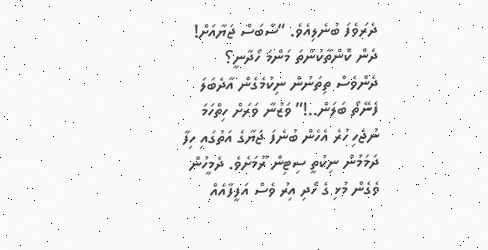ދެރަވެފަ ބުނެލިއެވެ. “ސާބަސް ޖަޔާއަށް! ދެން ކޮންތާކުންތަ މަންމަ ހޯދާނީ؟ ދެންވެސް ތިތަނުން ނިކުމެގެން އާދެބަލަ ފެނޭތޯ ބަލަން..!” ވަޒުނާ ވަރަށް ހިތްހަމަ ނުޖެހި ހުރެ އެހެން ބުނެފަ ޖަޔާގެ އަތުގައި ހިފާ ދަމަމުން ނިކުތީ ސިޓިން ރޫމަށެވެ. ދެމީހުން ވެގެން މުޅި ގެ ހޯދި އިރު ވެސް އަފީފާއެއް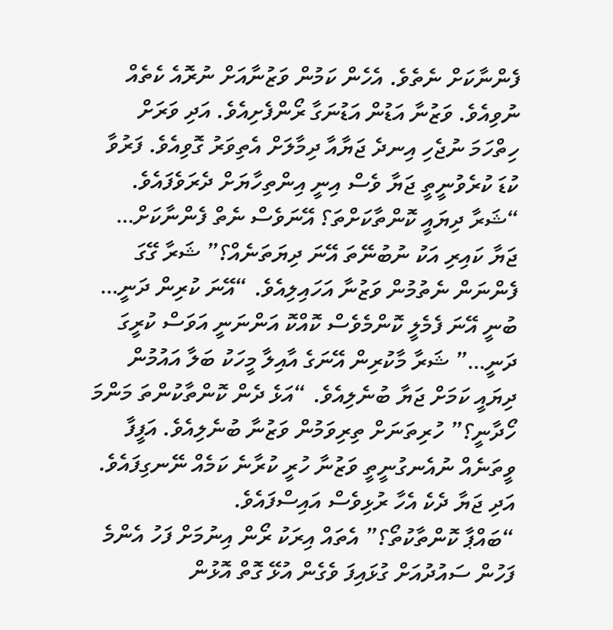ފެންނާކަށް ނެތެވެ. އެހެން ކަމުން ވަޒުނާއަށް ނުރޮއެ ކެތެއް ނުވިއެވެ. ވަޒުނާ އަޑުން އަޑުނަގާ ރޯންފެށިއެވެ. އަދި ވަރަށް ހިތްހަމަ ނުޖެހި އިނދެ ޖަޔާއާ ދިމާލަށް އެތިވަރު ގޮވިއެވެ. ފަރުވާ ކުޑަ ކުރެވުނީތީ ޖަޔާ ވެސް އިނީ އިންތިހާޔަށް ދެރަވެފައެވެ. “ޝަރާ ދިޔައީ ކޮންތާކަށްތަ؟ އޭނަވެސް ނެތް ފެންނާކަށް… ޖަޔާ ކައިރި އަކު ނުބުނޭތަ އޭނަ ދިޔަތަނެއް؟” ޝަރާ ގޭގަ ފެންނަން ނެތުމުން ވަޒުނާ އަހައިލިއެވެ. “އޭނަ ކުރިން ދަނީ… ބުނީ އޭނަ ފެމެލީ ކޮންމެވެސް ކޮއްކޮ އަންނަނީ އަވަސް ކުރީގަ ދަނީ…” ޝަރާ މާކުރިން އޭނަގެ އާއިލާ މީހަކު ބަލާ އައުމުން ދިޔައީ ކަމަށް ޖަޔާ ބުނެލިއެވެ. “އަޅެ ދެން ކޮންތާކުންތަ މަންމަ ހޯދާނީ؟” ހުރިތަނަށް ތިރިވަމުން ވަޒުނާ ބުނެލިއެވެ. އަފީފާ ވީތަނެއް ނުއެނގުނީތީ ވަޒުނާ ހުރީ ކުރާނެ ކަމެއް ނޭނގިފައެވެ. އަދި ޖަޔާ ދެކެ އެހާ ރުޅިވެސް އައިސްފައެވެ.
“ބައްޕާ ކޮންތާކުތޯ؟” އެތައް އިރަކު ރޯން އިނުމަށް ފަހު އެންމެ ފަހުން ސައުދުއަށް ގުޅައިފަ ވެގެން އުޅޭ ގޮތް އޮޅުން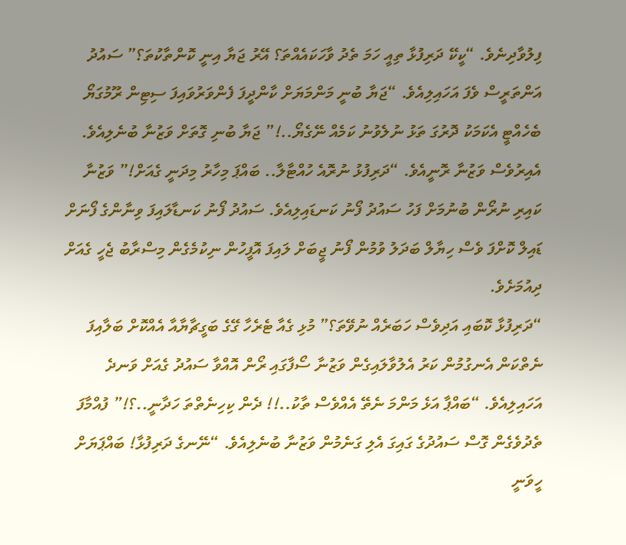ފިލުވާދިނެވެ. “ކީކޭ ދަރިފުޅާ ތިއީ ހަމަ ތެދު ވާހަކައެއްތަ؟ އޭރު ޖަޔާ އިނީ ކޮންތާކުތަ؟” ސައުދު އަންތަރީސް ވެފަ އަހައިލިއެވެ. “ޖަޔާ ބުނީ މަންމަޔަށް ކާންދީފަ ފެންވަރުވައިފަ ސިޓިން ރޫމުގަޔޯ ބެހެއްޓީ އެކަމަކު ދޮރުގަ ތަޅު ނުލެވުނު ކަމެއް ނޭގެޔޯ..!” ޖަޔާ ބުނި ގޮތަށް ވަޒުނާ ބުނެލިއެވެ. އެއިރުވެސް ވަޒުނާ ރޮނީއެވެ. “ދަރިފުޅު ނުރޮއެ ހުއްޓާލާ.. ބައްޕަ މިހާރު މިދަނީ ގެއަށް!” ވަޒުނާ ކައިރި ނުރޯން ބުނުމަށް ފަހު ސައުދު ފޯނު ކަނޑައިލިއެވެ. ސައުދު ފޯނު ކަނޑާލައިފަ ވިނާންގެ ފޯނަށް ޑައިލް ކޮށްފަ ވެސް ހިޔާލް ބަދަލު ވުމުން ފޯނު ޖީބަށް ލައިފަ އޮފީހުން ނިކުމެގެން މިސްރާބު ޖެހީ ގެއަށް ދިއުމަށެވެ.
“ދަރިފުޅާ ކޮބައި އަދިވެސް ހަބަރެއް ނުވޭތަ؟” މުޅި ގެއާ ޓެރެހާ ގޭގެ ބަގީޗާޔާއާ އެއްކޮށް ބަލާއިފަ ނެތްކަން އެނގުމުން ކަރު އެލުވާލައިގެން ވަޒުނާ ސޯފާގައި ރޯން އޮއްވާ ސައުދު ގެއަށް ވަނދެ އަހައިލިއެވެ. “ބައްޕާ އަޅެ މަންމަ ނެތޭ އެއްވެސް ތާކު..!! ދެން ކިހިނެތްތަ ހަދާނީ..؟!” ފުއްމާފަ ތެދުވެގެން ގޮސް ސައުދުގެ ގައިގަ އެލި ގަނެމުން ވަޒުނާ ބުނެލިއެވެ. “ނޭނގެ ދަރިފުޅާ! ބައްޕަޔަށް ހީވަނީ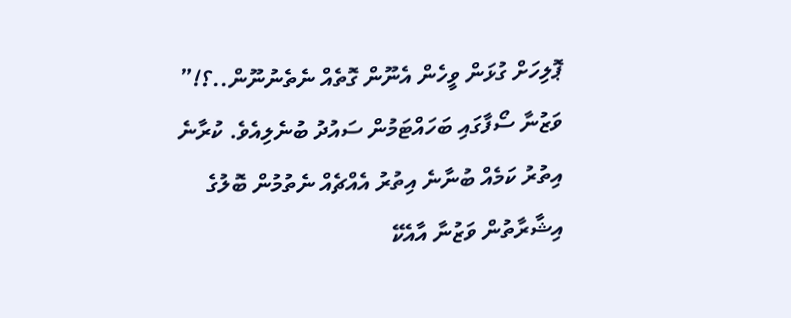ޕޮލިހަށް ގުޅަން ވީހެން އެނޫން ގޮތެއް ނެތެނުނޫން..؟!” ވަޒުނާ ސޯފާގައި ބަހައްޓަމުން ސައުދު ބުނެލިއެވެ. ކުރާނެ އިތުރު ކަމެއް ބުނާނެ އިތުރު އެއްޗެއް ނެތުމުން ބޮލުގެ އިޝާރާތުން ވަޒުނާ އާއެކޭ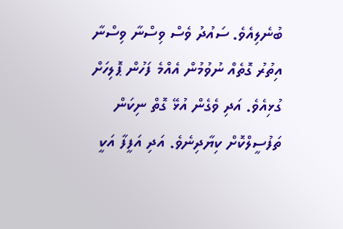ބުނެލިއެވެ. ސައުދު ވެސް ވިސްނާ ވިސްނާ އިތުރު ގޮތެއް ނުވުމުން އެއްމެ ފަހުން ޕޮލިހަށް ގުޅިއެވެ. އަދި ވެގެން އުޅޭ ގޮތް ނިކަން ތަފުސީލްކޮށް ކިޔާދިނެވެ. އަދި އަފީފާ އަކީ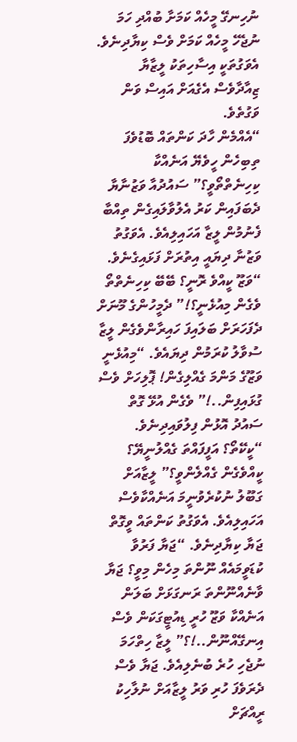ނުހިނގޭ މީހެއް ކަމަށާ ބުއްދި ހަމަ ނުޖެހޭ މީހެއް ކަމަށް ވެސް ކިޔާދިނެވެ. އެވަގުތަކީ އިސާހިތަކު ލީޒާޔާ ޒިއާދާވެސް އެގެއަށް އައިސް ވަން ވަގުތެވެ.
“އެއްމެން ހާދަ ކަންތައް ބޮޑުވެފަ ތިބިހެން ހީވެޔޭ އަނެއްކާ ކިހިނެތްތޯވީ؟” ސައުދުއާ ވަޒުނާޔާ ދެބަފައިން ކަރު އެލުވާލައިގެން ތިއްބާ ފެނުމުން ލީޒާ އަހައިލިއެވެ. އެވަގުތު ވަޒުނާ ދިޔައީ އިތުރަށް ފަޅައިގެނެވެ. “ވަޒޫ ކީއްވެ ރޮނީ؟ ބޭބޭ ކިހިނެތްތޯ ވެގެން މިއުޅެނީ؟!” ދެމީހުންގެ މޫނަށް ދެފަހަރަށް ބަލައިފަ ހައިރާންވެގެން ލީޒާ ސުވާލު ކުރަމުން ދިޔައެވެ. “މިއުޅެނީ ވަޒޫގެ މަންމަ ގެއްލިގެން! ޕޮލިހަށް ވެސް ގުޅައިފިން..!” ވެގެން އުޅޭ ގޮތް ސައުދު އޮޅުން ފިލުވައިދިނެވެ. “ކީކޭތޯ؟ އަފީފައްތަ ގެއްލުނީޔޭ؟ ކީއްވެގެން ގެއްލެންވީ؟” ލީޒާއަށް ގަބޫލު ނުކުރެވުނީމަ އަނެއްކާވެސް އަހައިލިއެވެ. އެވަގުތު ކަންތައް ވީގޮތް ޖަޔާ ކިޔާދިނެވެ. “ޖަޔާ ފަރުވާ ކުޑަވީމައެއް ނޫންތަ މިހެން މިވީ؟ ޖަޔާ ވާނެއްނޫންތަ ރަނގަޅަށް ބަލަން އަނެއްކާ ވަޒޫ ހުރީ ޑިއުޓީގަކަން ވެސް އިނގޭއްނޫން..!؟” ލީޒާ ހިތްހަމަ ނުޖެހި ހުރެ ބުނެލިއެވެ. ޖަޔާ ވެސް ދެރަވެފަ ހުރި ވަރު ލީޒާއަށް ނުލާހިކު ރީއްޗަށް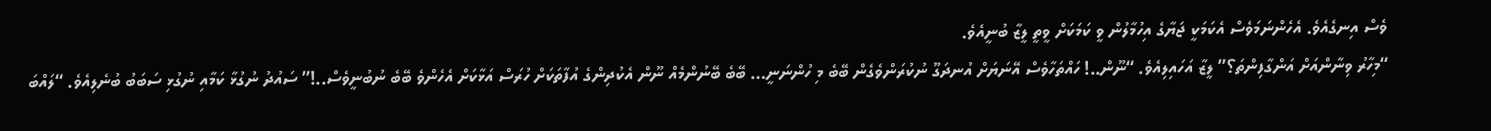ވެސް އިނގެއެވެ. އެހެންނަމަވެސް އެކަމަކީ ޖަޔާގެ އިހުމާލުން ވީ ކަމަކަށް ވީތީ ލީޒާ ބުނީއެވެ.
“މިހާރު ވިނާންއަށް އަންގާފިންތަ؟” ލީޒާ އަހައިލިއެވެ. “ނޫން..! ހައްތަހާވެސް އޭނަޔަށް އުނދަގޫ ނުކުރަންވެގެން ބޭބެ މި ހުންނަނީ… ބޭބެ ބޭނުންމެއް ނޫން އެކުދިންގެ އުފާތަކަށް ހުރަސް އަޅާކަށް އެހެންވެ ބޭބެ ނުބުނީވެސް..!” ސައުދު ނުގުޅާ ކަމާއި ނުގުޅި ސަބަބު ބުނެލިއެވެ. “ލައްބަ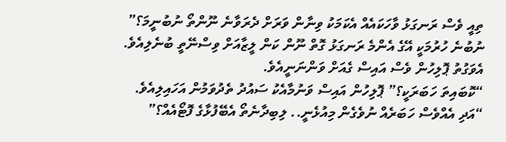ތިއީ ވެސް ރަނގަޅު ވާހަކައެއް އެކަމަކު ވިނާން ވަރަށް ދެރަވާނެ ނޫންތޯ ނުބުނީމަ؟” ނުބުނެ ހުރުމަކީ އޭގެ އެންމެ ރަނގަޅު ގޮތް ނޫން ކަން ލީޒާއަށް ވިސްނޭތީ ބުނެލިއެވެ. އެވަގުތު ޕޮލިހުން ވެސް އައިސް ގެއަށް ވަންނަނީއެވެ.
“ކޮބައިތަ ހަބަރަކީ؟” ޕޮލިހުން އައިސް ވަނުމާއެކު ސައުދު ތެދުވަމުން އަހައިލިއެވެ. “އަދި އެއްވެސް ހަބަރެއް ނުވެގެން މިއުޅެނީ.. ލިބިދާނެތޯ އެބޭފުޅާގެ ފޮޓޯއެއް؟”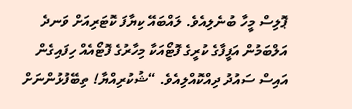ޕޮލިސް މީހާ ބުނެލިއެވެ. ލައްބައޭ ކިޔާފަ ކޮޓަރިއަށް ވަނދެ އަލްބަމުން އަފީފާގެ ކުރީގެ ފޮޓޯއަކާ މިހާރުގެ ފޮޓޯއެއް ހިފައިގެން އައިސް ސައުދު ދިއްކޮއްލިއެވެ. “ޝުކުރިއްޔާ! ތިބޭފުޅުންނަށް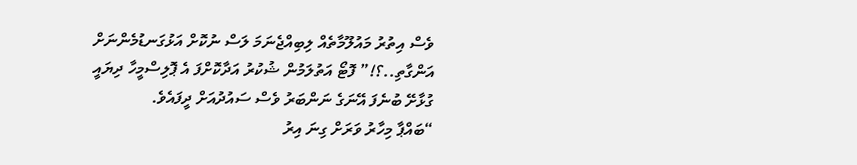ވެސް އިތުރު މައުލޫމާތެއް ލިބިއްޖެނަމަ ލަސް ނުކޮށް އަޅުގަނޑުމެންނަށް އަންގާތި..؟!” ފޮޓޯ އަތުލަމުން ޝުކުރު އަދާކޮށްފަ އެ ޕޮލިސްމީހާ ދިޔައީ ގުޅާށޭ ބުނެފަ އޭނަގެ ނަންބަރު ވެސް ސައުދުއަށް ދީފައެވެ.
“ބައްޕާ މިހާރު ވަރަށް ގިނަ އިރު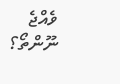ވެއްޖެ ނޫންތޯ؟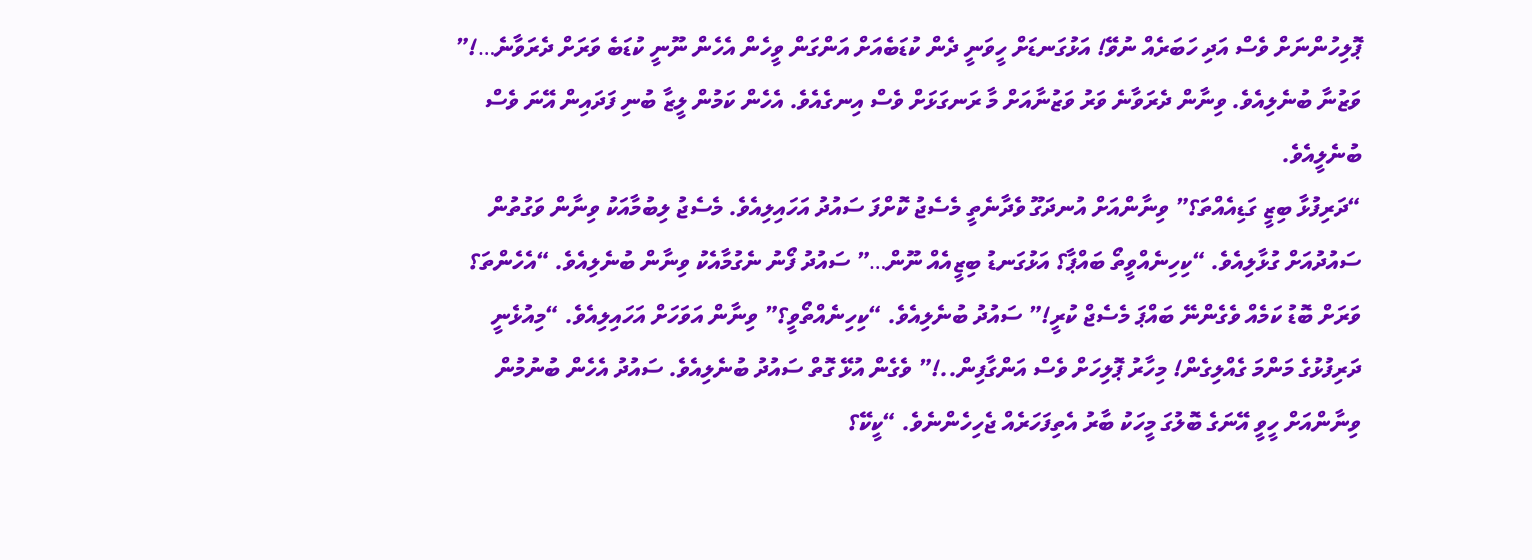ޕޮލިހުންނަށް ވެސް އަދި ހަބަރެއް ނުވޭ! އަޅުގަނޑަށް ހީވަނީ ދެން ކުޑަބެއަށް އަންގަން ވީހެން އެހެން ނޫނީ ކުޑަބެ ވަރަށް ދެރަވާނެ…!” ވަޒުނާ ބުނެލިއެވެ. ވިނާން ދެރަވާނެ ވަރު ވަޒުނާއަށް މާ ރަނގަޅަށް ވެސް އިނގެއެވެ. އެހެން ކަމުން ލީޒާ ބުނި ފަދައިން އޭނަ ވެސް ބުނެލީއެވެ.
“ދަރިފުޅާ ބިޒީ ގަޑިއެއްތަ؟” ވިނާންއަށް އުނދަގޫ ވެދާނެތީ މެސެޖު ކޮށްފަ ސައުދު އަހައިލިއެވެ. މެސެޖު ލިބުމާއަކު ވިނާން ވަގުތުން ސައުދުއަށް ގުޅާލިއެވެ. “ކިހިނެއްވީތޯ ބައްޕާ؟ އަޅުގަނޑު ބިޒީއެއް ނޫން…” ސައުދު ފޯނު ނެގުމާއެކު ވިނާން ބުނެލިއެވެ. “އެހެންތަ؟ ވަރަށް ބޮޑު ކަމެއް ވެގެންނޭ ބައްޕަ މެސެޖް ކުރީ!” ސައުދު ބުނެލިއެވެ. “ކިހިނެއްތޯވީ؟” ވިނާން އަވަހަށް އަހައިލިއެވެ. “މިއުޅެނީ ދަރިފުޅުގެ މަންމަ ގެއްލިގެން! މިހާރު ޕޮލިހަށް ވެސް އަންގާފިން..!” ވެގެން އުޅޭ ގޮތް ސައުދު ބުނެލިއެވެ. ސައުދު އެހެން ބުނުމުން ވިނާންއަށް ހީވީ އޭނަގެ ބޮލުގަ މީހަކު ބާރު އެތިފަހަރެއް ޖެހިހެންނެވެ. “ކީކޭ؟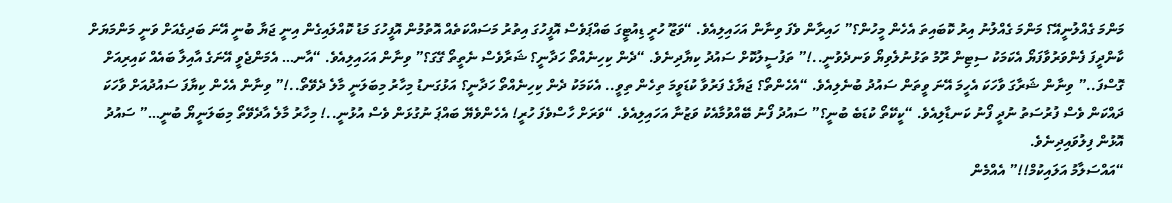މަންމަ ގެއްލުނީއޭ؟ މަންމަ ގެއްލުނު އިރު ކޮބައިތަ އެހެން މީހުން؟” ހައިރާން ވެފަ ވިނާން އަހައިލިއެވެ. “ވަޒޫ ހުރީ ޑިއުޓީގަ ބައްޕަވެސް އޮފީހުގަ އިތުރު މަސައްކަތެއް އޮތުމުން އޮފީހުގަ މަޑު ކޮއްލައިގެން އިނީ ޖަޔާ ބުނީ އޭނަ ބަދިގެއަށް ވަނީ މަންމަޔަށް ކާންދީފަ ފެންވަރުވާފަޔޯ އެކަމަކު ސިޓިން ރޫމު ތަޅުނުލެވިޔޯ ވަނދެވުނީ..!” ތަފުސީލުކޮށް ސައުދު ކިޔާދިނެވެ. “ދެން ކިހިނެއްތޯ ހަދާނީ؟ ޝަރާވެސް ނެތީތޯ ގޭގަ؟” ވިނާން އަހައިލިއެވެ. “އާނ… އެމަންޖެވީ އޭނަގެ އާއިލާ ބައެއް ކައިރިއަށް ގޮސްފަ..” ވިނާން ޝަރާގަ ވާހަކަ އެހީމަ އޭނަ ވީތަން ސައުދު ބުނެލިއެވެ. “އެހެންތޯ؟ ޖަޔާގެ ފަރުވާ ކުޑަވީމަ ތިހެން ތިވީ.. އެކަމަކު ދެން ކިހިނެއްތޯ ހަދާނީ؟ އަޅުގަނޑު މިހާރު މިބަލަނީ މާލެ ދެވޭތޯ..!” ވިނާން އެހެން ކިޔާފަ ސައުދުއަށް ވާހަކަ ދައްކަން ވެސް ފުރުސަތު ނުދީ ފޯނު ކަނޑާލިއެވެ. “ކީކޭތޯ ކުޑަބެ ބުނީ؟” ސައުދު ފޯނު ބޭއްވުމާއެކު ވަޒުނާ އަހައިލިއެވެ. “ވަރަށް ހާސްވެފަ ހުރީ! އެހެންވެޔޭ ބައްޕަ ނުގުޅަން ވެސް އުޅުނީ..! މިހާރު މާލެ އާދެވޭތޯ މިބަލަނީޔޯ ބުނީ…” ސައުދު އޮޅުން ފިލުވައިދިނެވެ.
“އައްސަލާމު އަލައިކުމް!!” އެއްމެން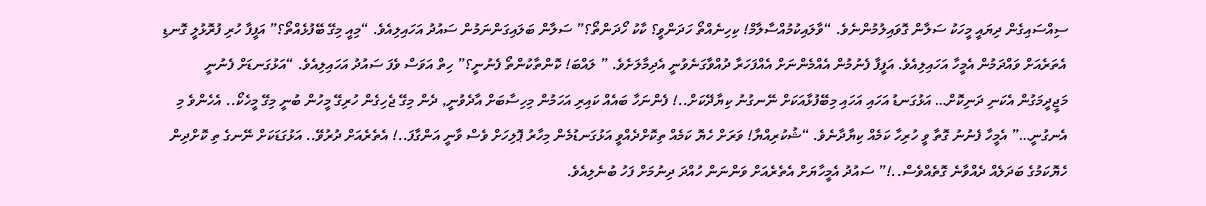ސިއްސައިގެން ދިޔައީ މީހަކު ސަލާން ގޮވައިލުމުންނެވެ. “ވާލައިކުމުއްސާލާމް! ކިހިނެއްތޯ ހަދަންވީ؟ ކާކު ހޯދަންތޯ؟” ސަލާން ބަލައިގަންނަމުން ސައުދު އަހައިލިއެވެ. “މިއީ މިގޭ ބޭފުޅެއްތޯ؟” އަފީފާ ހުރި ފުރޮޅުލީ ގޮނޑި އެތަރެއަށް ވައްދަމުން އެމީހާ އަހައިލިއެވެ. އަފީފާ ފެނުމުން އެއްމެންނަށް އެއްފަހަރާ ދުއްވާގަނެވުނީ އެދިމާލަށެވެ. ” ލައްބަ! ކޮންތާކުންތޯ ފެނުނީ؟” ހިތް އަވަސް ވެފަ ސައުދު އަހައިލިއެވެ. “އަޅުގަނޑަށް ފެނުނީ މަޖީދީމަގުން އެކަނި ދަނިކޮށް… އަޅުގަނޑު އަހައި އަހައި މިބޭފުޅާއަކަށް ނޭނގުނު ކިޔާދޭކަށް..! ފެންނަހާ ބައެއް ކައިރި އަހަމުން މިހިސާބަށް އާދެވުނީ, ދެން މިގޭ ޖެހިގެން ހުރިގޭ މީހުން ބުނީ މިގޭ މީހެކޯ.. އެހެންވެ މި އެނގުނީ…” އެމީހާ ފެނުނު ގޮތާ ވީ ހުރިހާ ކަމެއް ކިޔާދާނެވެ. “ޝުކުރިއްޔާ! ވަރަށް ހެޔޮ ކަމެއް ތިކޮށްދެއްވީ އަޅުގަނޑުމެން މިހާރު ޕޮލިހަށް ވެސް ވާނީ އަންގާފަ..! އެތެރެއަށް ދުރުވޭ.. އަޅުގަޑަކަށް ނޭނގެ ތި ކޮށްދިން ހެޔޮކަމުގެ ބަދަލެއް ދެއްވާނެ ގޮތެއްވެސް..!” ސައުދު އެމީހާޔަށް އެތެރެއަށް ވަންނަން ހުއްދަ ދިނުމަށް ފަހު ބުނެލިއެވެ.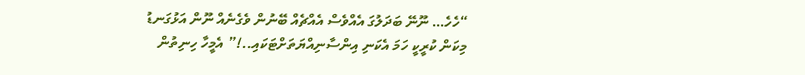“ހެހެ… ނޫނޭ ބަދަލުގަ އެއްވެސް އެއްޗެއް ބޭނުން ވެގެނެއް ނޫން އަޅުގަނޑު މިކަން ކުރީކީ ހަމަ އެކަނި އިންސާނިއްޔަތަށްޓަކައި..!” އެމީހާ ހިނިތުން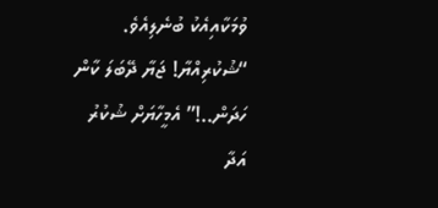ވުމަކާއިއެކު ބުނެލިއެވެ. “ޝުކުރިއްޔާ! ޖަޔާ ދޭބަލަ ކާން ހަދަން..!” އެމީހާޔަށް ޝުކުރު އަދާ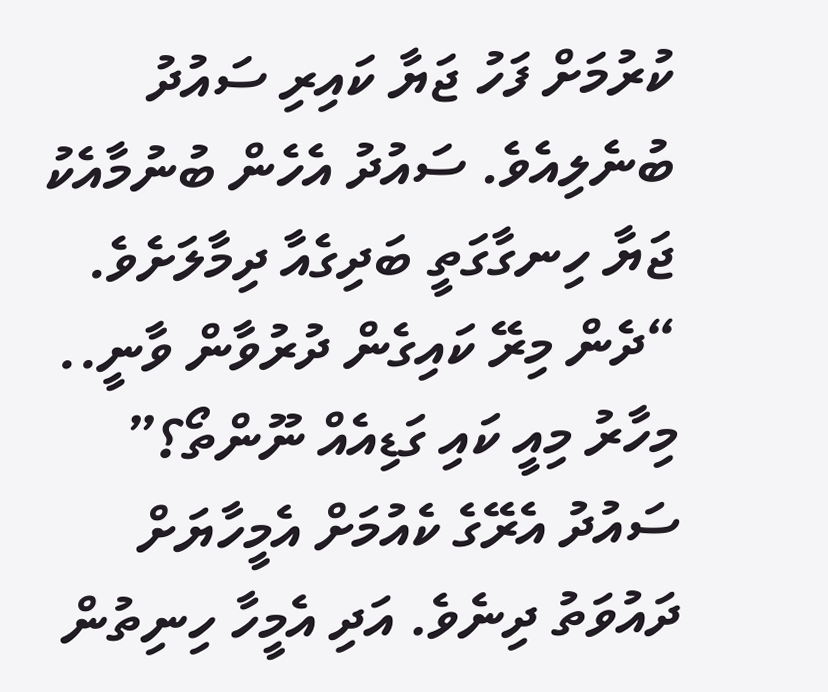ކުރުމަށް ފަހު ޖަޔާ ކައިރި ސައުދު ބުނެލިއެވެ. ސައުދު އެހެން ބުނުމާއެކު ޖަޔާ ހިނގާގަތީ ބަދިގެއާ ދިމާލަށެވެ. “ދެން މިރޭ ކައިގެން ދުރުވާން ވާނީ.. މިހާރު މިއީ ކައި ގަޑިއެއް ނޫންތޯ؟” ސައުދު އެރޭގެ ކެއުމަށް އެމީހާޔަށް ދައުވަތު ދިނެވެ. އަދި އެމީހާ ހިނިތުން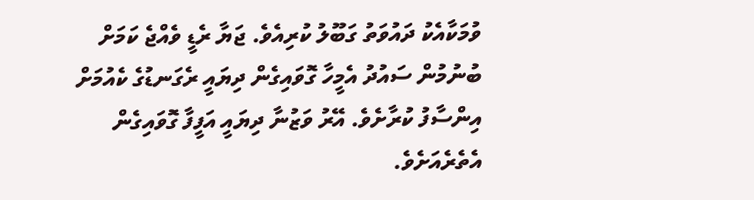ވުމަކާއެކު ދައުވަތު ގަބޫލު ކުރިއެވެ. ޖަޔާ ރެޑީ ވެއްޖެ ކަމަށް ބުނުމުން ސައުދު އެމީހާ ގޮވައިގެން ދިޔައީ ރެގަނޑުގެ ކެއުމަށް އިންސާފު ކުރާށެވެ. އޭރު ވަޒުނާ ދިޔައީ އަފީފާ ގޮވައިގެން އެތެރެއަށެވެ.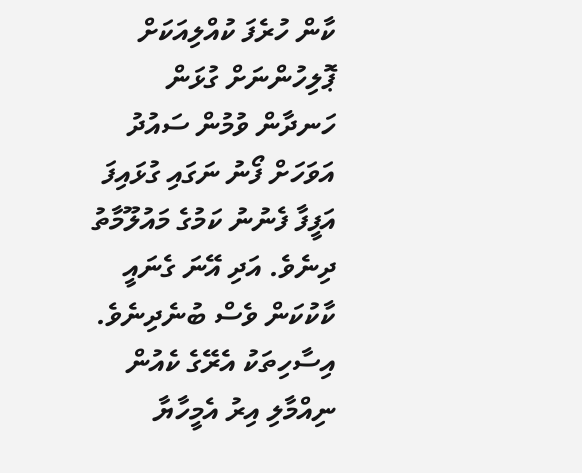ކާން ހުރެފަ ކުއްލިއަކަށް ޕޮލިހުންނަށް ގުޅަން ހަނދާން ވުމުން ސައުދު އަވަހަށް ފޯނު ނަގައި ގުޅައިފަ އަފީފާ ފެނުނު ކަމުގެ މައުލޫމާތު ދިނެވެ. އަދި އޭނަ ގެނައީ ކާކުކަން ވެސް ބުނެދިނެވެ. އިސާހިތަކު އެރޭގެ ކެއުން ނިއްމާލި އިރު އެމީހާޔާ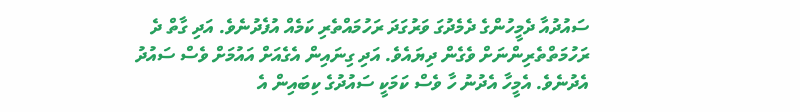ސައުދުއާ ދެމީހުންގެ ދެމެދުގަ ވަރުގަދަ ރަހުމައްތެރި ކަމެއް އުފެދުނެވެ. އަދި ގާތް ދެ ރަހުމަތްތެރިންނަށް ވެގެން ދިޔައެވެ. އަދި ގިނައިން އެގެއަށް އައުމަށް ވެސް ސައުދު އެދުނެވެ. އެމީހާ އެދުނު ހާ ވެސް ކަމަކީ ސައުދުގެ ކިބައިން އެ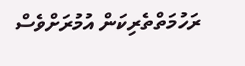ރަހުމަތްތެރިކަން އުމުރަށްވެސް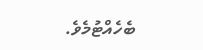ބެހެއްޓުމެވެ.